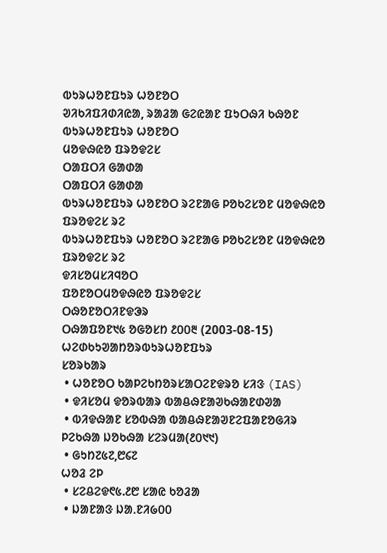ᱵᱩᱨᱦᱚᱱᱯᱩᱨ ᱦᱚᱱᱚᱛ
ᱣᱤᱠᱤᱯᱤᱰᱤᱭᱟ, ᱨᱟᱲᱟ ᱜᱮᱭᱟᱱ ᱯᱩᱛᱷᱤ ᱠᱷᱚᱱ
ᱵᱩᱨᱦᱚᱱᱯᱩᱨ ᱦᱚᱱᱚᱛ
ᱢᱚᱫᱷᱭᱚ ᱯᱨᱚᱫᱮᱥ
ᱛᱟᱯᱛᱤ ᱜᱟᱰᱟ
ᱛᱟᱯᱛᱤ ᱜᱟᱰᱟ
ᱵᱩᱨᱦᱚᱱᱯᱩᱨ ᱦᱚᱱᱚᱛ ᱨᱮᱱᱟᱜ ᱞᱚᱠᱮᱥᱚᱱ ᱢᱚᱫᱷᱭᱚ ᱯᱨᱚᱫᱮᱥ ᱨᱮ
ᱵᱩᱨᱦᱚᱱᱯᱩᱨ ᱦᱚᱱᱚᱛ ᱨᱮᱱᱟᱜ ᱞᱚᱠᱮᱥᱚᱱ ᱢᱚᱫᱷᱭᱚ ᱯᱨᱚᱫᱮᱥ ᱨᱮ
ᱫᱤᱥᱚᱢᱥᱤᱧᱚᱛ
ᱯᱚᱱᱚᱛᱢᱚᱫᱷᱭᱚ ᱯᱨᱚᱫᱮᱥ
ᱛᱷᱚᱱᱚᱛᱤᱱᱫᱳᱨ
ᱛᱷᱟᱯᱚᱱ᱑᱕ ᱚᱜᱚᱥᱴ ᱒᱐᱐᱓ (2003-08-15)
ᱦᱮᱰᱠᱩᱣᱟᱴᱚᱨᱵᱩᱨᱦᱚᱱᱯᱩᱨ
ᱥᱚᱨᱠᱟᱨ
 • ᱦᱚᱱᱚᱛ ᱠᱟᱞᱮᱠᱴᱚᱨᱥᱟᱛᱮᱱᱫᱨᱚ ᱥᱤᱝ (IAS)
 • ᱫᱤᱥᱚᱢ ᱫᱚᱨᱵᱟᱨ ᱵᱟᱪᱷᱱᱟᱣᱠᱷᱟᱱᱰᱣᱟ
 • ᱵᱤᱫᱷᱟᱱ ᱥᱚᱵᱷᱟ ᱵᱟᱪᱷᱱᱟᱣᱱᱮᱯᱟᱱᱚᱜᱤᱨ
ᱞᱮᱠᱷᱟ ᱡᱚᱠᱷᱟ ᱥᱮᱨᱢᱟ(᱒᱐᱑᱑)
 • ᱜᱩᱴ᱗᱕᱗,᱘᱔᱗
ᱦᱚᱲ ᱮᱞ
 • ᱥᱮᱪᱮᱫ᱖᱕.᱒᱘ ᱥᱟᱭ ᱠᱚᱲᱟ
 • ᱡᱟᱱᱟᱝ ᱡᱟᱹᱱᱤ᱙᱐᱐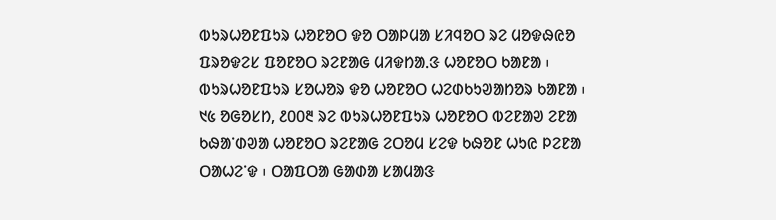ᱵᱩᱨᱦᱚᱱᱯᱩᱨ ᱦᱚᱱᱚᱛ ᱫᱚ ᱛᱟᱞᱢᱟ ᱥᱤᱧᱚᱛ ᱨᱮ ᱢᱚᱫᱷᱭᱚ ᱯᱨᱚᱫᱮᱥ ᱯᱚᱱᱚᱛ ᱨᱮᱱᱟᱜ ᱢᱤᱫᱴᱟᱹᱝ ᱦᱚᱱᱚᱛ ᱠᱟᱱᱟ ᱾ ᱵᱩᱨᱦᱚᱱᱯᱩᱨ ᱥᱚᱦᱚᱨ ᱫᱚ ᱦᱚᱱᱚᱛ ᱦᱮᱰᱠᱩᱣᱟᱴᱚᱨ ᱠᱟᱱᱟ ᱾
᱑᱕ ᱚᱜᱚᱥᱴ, ᱒᱐᱐᱓ ᱨᱮ ᱵᱩᱨᱦᱚᱱᱯᱩᱨ ᱦᱚᱱᱚᱛ ᱵᱮᱱᱟᱣ ᱮᱱᱟ ᱠᱷᱟᱸᱰᱣᱟ ᱦᱚᱱᱚᱛ ᱨᱮᱱᱟᱜ ᱮᱛᱚᱢ ᱥᱮᱫ ᱠᱷᱚᱱ ᱦᱩᱭ ᱞᱮᱱᱟ ᱛᱟᱦᱮᱸᱫ ᱾ ᱛᱟᱯᱛᱟ ᱜᱟᱰᱟ ᱥᱟᱢᱟᱝ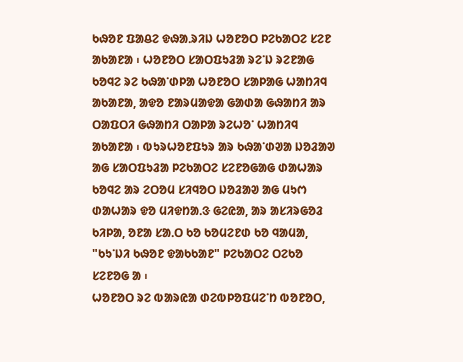ᱠᱷᱚᱱ ᱯᱟᱪᱮ ᱫᱷᱟᱹᱨᱤᱡ ᱦᱚᱱᱚᱛ ᱞᱮᱠᱟᱛᱮ ᱥᱮᱱ ᱟᱠᱟᱱᱟ ᱾ ᱦᱚᱱᱚᱛ ᱥᱟᱛᱯᱩᱲᱟ ᱨᱮᱸᱡ ᱨᱮᱱᱟᱜ ᱠᱚᱧᱮ ᱨᱮ ᱠᱷᱟᱸᱰᱞᱟ ᱦᱚᱱᱚᱛ ᱥᱟᱞᱟᱜ ᱦᱟᱴᱤᱧ ᱟᱠᱟᱱᱟ, ᱟᱫᱚ ᱱᱟᱨᱢᱟᱫᱟ ᱜᱟᱰᱟ ᱜᱷᱟᱴᱤ ᱟᱨ ᱛᱟᱯᱛᱤ ᱜᱷᱟᱴᱤ ᱛᱟᱞᱟ ᱨᱮᱦᱚᱸ ᱦᱟᱴᱤᱧ ᱟᱠᱟᱱᱟ ᱾ ᱵᱩᱨᱦᱚᱱᱯᱩᱨ ᱟᱨ ᱠᱷᱟᱸᱰᱣᱟ ᱡᱚᱲᱟᱣ ᱟᱜ ᱥᱟᱛᱯᱩᱲᱟ ᱞᱮᱠᱟᱛᱮ ᱥᱮᱱᱚᱜᱟᱜ ᱰᱟᱦᱟᱨ ᱠᱚᱧᱮ ᱟᱨ ᱮᱛᱚᱢ ᱥᱤᱧᱚᱛ ᱡᱚᱲᱟᱣ ᱟᱜ ᱢᱩᱬ ᱰᱟᱦᱟᱨ ᱫᱚ ᱢᱤᱫᱴᱟᱹᱝ ᱜᱮᱭᱟ, ᱟᱨ ᱟᱥᱤᱨᱜᱚᱲ ᱠᱤᱞᱟ, ᱚᱱᱟ ᱥᱟᱹᱛ ᱠᱚ ᱠᱚᱢᱮᱱᱰ ᱠᱚ ᱧᱟᱢᱟ, "ᱠᱩᱸᱡᱤ ᱠᱷᱚᱱ ᱫᱟᱠᱠᱟᱱ" ᱞᱮᱠᱟᱛᱮ ᱛᱮᱠᱚ ᱥᱮᱱᱚᱜ ᱟ ᱾
ᱦᱚᱱᱚᱛ ᱨᱮ ᱵᱟᱨᱭᱟ ᱰᱮᱵᱞᱚᱯᱢᱮᱸᱴ ᱵᱚᱱᱚᱛ,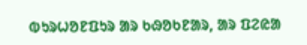ᱵᱩᱨᱦᱚᱱᱯᱩᱨ ᱟᱨ ᱠᱷᱚᱠᱱᱟᱨ, ᱟᱨ ᱯᱮᱭᱟ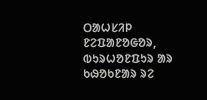ᱛᱟᱦᱥᱤᱞ ᱱᱮᱯᱟᱱᱚᱜᱚᱨ, ᱵᱩᱨᱦᱚᱱᱯᱩᱨ ᱟᱨ ᱠᱷᱚᱠᱱᱟᱨ ᱨᱮ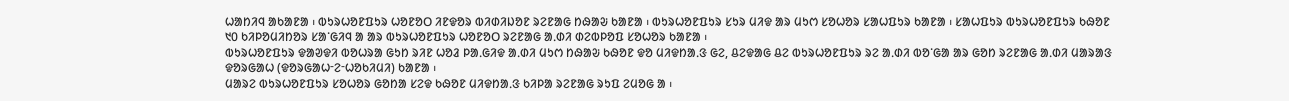ᱦᱟᱴᱤᱧ ᱟᱠᱟᱱᱟ ᱾ ᱵᱩᱨᱦᱚᱱᱯᱩᱨ ᱦᱚᱱᱚᱛ ᱤᱱᱫᱚᱨ ᱵᱤᱰᱤᱡᱚᱱ ᱨᱮᱱᱟᱜ ᱴᱷᱟᱶ ᱠᱟᱱᱟ ᱾ ᱵᱩᱨᱦᱚᱱᱯᱩᱨ ᱥᱩᱨ ᱢᱤᱫ ᱟᱨ ᱢᱩᱬ ᱥᱚᱦᱚᱨ ᱥᱟᱦᱯᱩᱨ ᱠᱟᱱᱟ ᱾ ᱥᱟᱦᱯᱩᱨ ᱵᱩᱨᱦᱚᱱᱯᱩᱨ ᱠᱷᱚᱱ ᱑᱐ ᱠᱤᱞᱚᱢᱤᱴᱚᱨ ᱥᱟᱸᱜᱤᱧ ᱟ ᱟᱨ ᱵᱩᱨᱦᱚᱱᱯᱩᱨ ᱦᱚᱱᱚᱛ ᱨᱮᱱᱟᱜ ᱟᱹᱰᱤ ᱰᱮᱵᱞᱚᱯ ᱥᱚᱦᱚᱨ ᱠᱟᱱᱟ ᱾
ᱵᱩᱨᱦᱚᱱᱯᱩᱨ ᱫᱟᱣᱫᱤ ᱵᱚᱦᱨᱟ ᱜᱩᱴ ᱨᱤᱱ ᱦᱚᱲ ᱞᱟᱹᱜᱤᱫ ᱟᱹᱰᱤ ᱢᱩᱬ ᱴᱷᱟᱶ ᱠᱷᱚᱱ ᱫᱚ ᱢᱤᱫᱴᱟᱹᱝ ᱜᱮ, ᱪᱮᱫᱟᱜ ᱪᱮ ᱵᱩᱨᱦᱚᱱᱯᱩᱨ ᱨᱮ ᱟᱹᱰᱤ ᱵᱚᱸᱜᱟ ᱟᱨ ᱜᱚᱴ ᱨᱮᱱᱟᱜ ᱟᱹᱰᱤ ᱢᱟᱨᱟᱝ ᱫᱚᱨᱜᱟᱦ (ᱫᱚᱨᱜᱟᱦᱼᱮᱼᱦᱚᱠᱤᱢᱤ) ᱠᱟᱱᱟ ᱾
ᱢᱟᱨᱮ ᱵᱩᱨᱦᱚᱱᱯᱩᱨ ᱥᱚᱦᱚᱨ ᱜᱚᱴᱟ ᱥᱮᱫ ᱠᱷᱚᱱ ᱢᱤᱫᱴᱟᱹᱝ ᱠᱤᱞᱟ ᱨᱮᱱᱟᱜ ᱨᱩᱯ ᱮᱢᱚᱜ ᱟ ᱾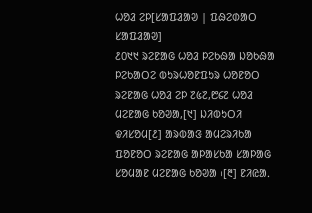ᱦᱚᱲ ᱮᱞ[ᱥᱟᱯᱲᱟᱣ | ᱯᱷᱮᱰᱟᱛ ᱥᱟᱯᱲᱟᱣ]
᱒᱐᱑᱑ ᱨᱮᱱᱟᱜ ᱦᱚᱲ ᱞᱮᱠᱷᱟ ᱡᱚᱠᱷᱟ ᱞᱮᱠᱟᱛᱮ ᱵᱩᱨᱦᱚᱱᱯᱩᱨ ᱦᱚᱱᱚᱛ ᱨᱮᱱᱟᱜ ᱦᱚᱲ ᱮᱞ ᱗᱕᱗,᱘᱔᱗ ᱦᱚᱲ ᱢᱮᱱᱟᱜ ᱠᱚᱣᱟ,[᱑] ᱡᱤᱵᱩᱛᱤ ᱫᱤᱥᱚᱢ[᱒] ᱟᱨᱵᱟᱝ ᱟᱢᱮᱨᱤᱠᱟ ᱯᱚᱱᱚᱛ ᱨᱮᱱᱟᱜ ᱟᱞᱟᱥᱠᱟ ᱥᱟᱞᱟᱜ ᱥᱚᱢᱟᱱ ᱢᱮᱱᱟᱜ ᱠᱚᱣᱟ ᱾[᱓] ᱱᱤᱭᱟᱹ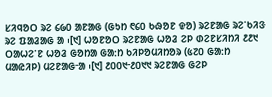ᱥᱤᱧᱚᱛ ᱨᱮ ᱔᱙᱐ ᱟᱱᱟᱜ (ᱜᱩᱴ ᱖᱔᱐ ᱠᱷᱚᱱ ᱫᱚ) ᱨᱮᱱᱟᱜ ᱨᱮᱸᱠᱤᱝ ᱨᱮ ᱯᱟᱲᱟᱜ ᱟ ᱾[᱑] ᱦᱚᱱᱚᱛ ᱨᱮᱱᱟᱜ ᱦᱚᱲ ᱮᱞ ᱰᱮᱱᱥᱤᱴᱤ ᱒᱒᱑ ᱛᱟᱦᱮᱸᱱ ᱦᱚᱲ ᱜᱚᱴᱟ ᱜᱟᱺᱴ ᱠᱤᱞᱚᱢᱤᱴᱚᱨ (᱕᱗᱐ ᱜᱟᱺᱴ ᱢᱟᱭᱤᱞ) ᱢᱮᱱᱟᱜᱼᱟ ᱾[᱑] ᱒᱐᱐᱑ᱼ᱒᱐᱑᱑ ᱨᱮᱱᱟᱜ ᱜᱮᱞ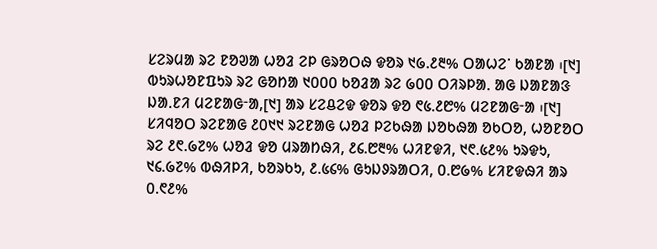ᱥᱮᱨᱢᱟ ᱨᱮ ᱱᱚᱣᱟ ᱦᱚᱲ ᱮᱞ ᱜᱨᱚᱛᱷ ᱫᱚᱨ ᱑᱙.᱒᱓% ᱛᱟᱦᱮᱸ ᱠᱟᱱᱟ ᱾[᱑] ᱵᱩᱨᱦᱚᱱᱯᱩᱨ ᱨᱮ ᱜᱚᱴᱟ ᱑᱐᱐᱐ ᱠᱚᱲᱟ ᱨᱮ ᱙᱐᱐ ᱛᱤᱨᱞᱟᱹ ᱟᱜ ᱡᱟᱱᱟᱝ ᱡᱟᱹᱱᱤ ᱢᱮᱱᱟᱜᱼᱟ,[᱑] ᱟᱨ ᱥᱮᱪᱮᱫ ᱫᱚᱨ ᱫᱚ ᱖᱕.᱒᱘% ᱢᱮᱱᱟᱜᱼᱟ ᱾[᱑]
ᱥᱤᱧᱚᱛ ᱨᱮᱱᱟᱜ ᱒᱐᱑᱑ ᱨᱮᱱᱟᱜ ᱦᱚᱲ ᱞᱮᱠᱷᱟ ᱡᱚᱠᱷᱟ ᱚᱠᱛᱚ, ᱦᱚᱱᱚᱛ ᱨᱮ ᱒᱖.᱙᱗% ᱦᱚᱲ ᱫᱚ ᱢᱨᱟᱴᱷᱤ, ᱒᱔.᱘᱓% ᱦᱤᱱᱫᱤ, ᱑᱖.᱕᱒% ᱩᱨᱫᱩ, ᱑᱔.᱙᱗% ᱵᱷᱤᱞᱤ, ᱠᱚᱨᱠᱩ, ᱒.᱕᱔% ᱜᱩᱡᱽᱨᱟᱛᱤ, ᱐.᱘᱙% ᱥᱤᱱᱫᱷᱤ ᱟᱨ ᱐.᱖᱒%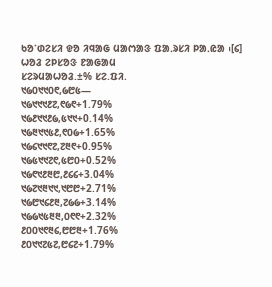ᱠᱚᱸᱰᱮᱥᱤ ᱫᱚ ᱤᱧᱟᱜ ᱢᱟᱬᱟᱝ ᱯᱟᱹᱨᱥᱤ ᱞᱟᱹᱭᱟ ᱾[᱔]
ᱦᱚᱲ ᱮᱞᱥᱚᱝ ᱱᱟᱜᱟᱢ
ᱥᱮᱨᱢᱟᱦᱚᱲ.±% ᱥᱮ.ᱯᱤ.
᱑᱙᱐᱑᱑᱐᱖,᱙᱘᱕—
᱑᱙᱑᱑᱑᱒᱗,᱖᱙᱖+1.79%
᱑᱙᱒᱑᱑᱒᱙,᱕᱑᱑+0.14%
᱑᱙᱓᱑᱑᱕᱒,᱖᱐᱙+1.65%
᱑᱙᱔᱑᱑᱖᱗,᱗᱓᱖+0.95%
᱑᱙᱕᱑᱑᱗᱖,᱕᱘᱐+0.52%
᱑᱙᱖᱑᱒᱓᱘,᱒᱔᱔+3.04%
᱑᱙᱗᱑᱓᱑᱑,᱑᱘᱘+2.71%
᱑᱙᱘᱑᱔᱒᱓,᱗᱙᱙+3.14%
᱑᱙᱙᱑᱕᱓᱓,᱐᱖᱖+2.32%
᱒᱐᱐᱑᱖᱓᱔,᱘᱘᱓+1.76%
᱒᱐᱑᱑᱗᱕᱗,᱘᱔᱗+1.79%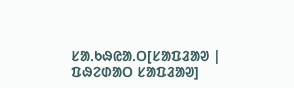ᱥᱟᱹᱠᱷᱭᱟᱹᱛ[ᱥᱟᱯᱲᱟᱣ | ᱯᱷᱮᱰᱟᱛ ᱥᱟᱯᱲᱟᱣ]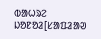ᱵᱟᱦᱨᱮ ᱡᱚᱱᱚᱲ[ᱥᱟᱯᱲᱟᱣ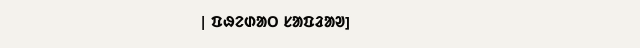| ᱯᱷᱮᱰᱟᱛ ᱥᱟᱯᱲᱟᱣ]